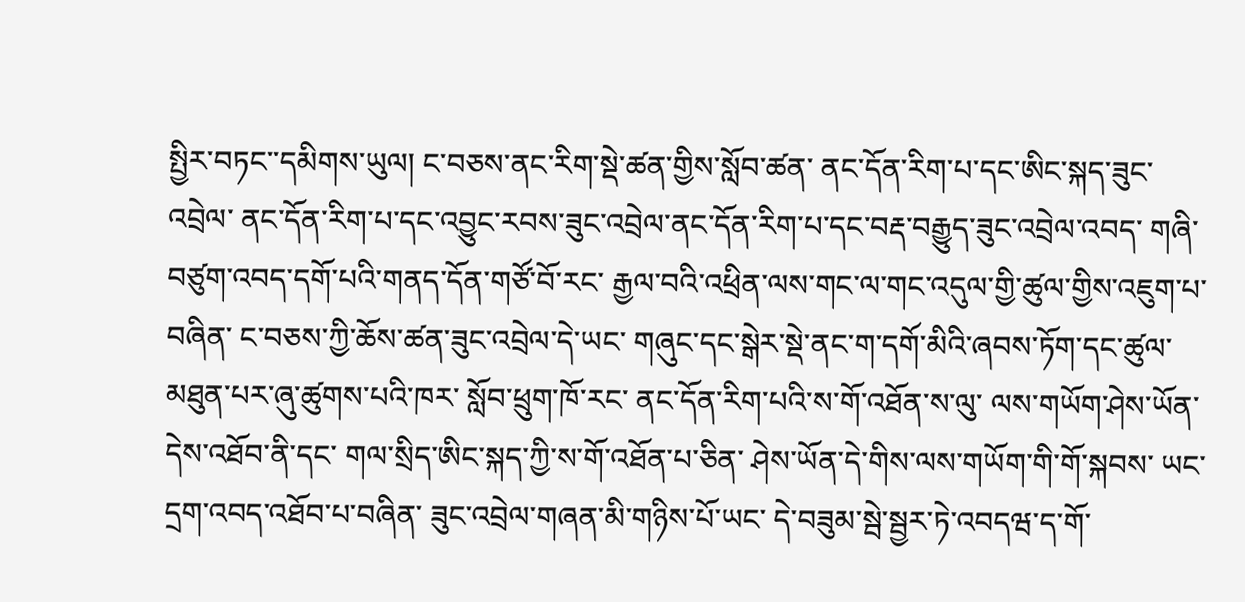སྤྱིར་བཏང་་དམིགས་ཡུལ། ང་བཅས་ནང་རིག་སྡེ་ཚན་གྱིས་སློབ་ཚན་ ནང་དོན་རིག་པ་དང་ཨིང་སྐད་ཟུང་འབྲེལ་ ནང་དོན་རིག་པ་དང་འབྱུང་རབས་ཟུང་འབྲེལ་ནང་དོན་རིག་པ་དང་བརྡ་བརྒྱུད་ཟུང་འབྲེལ་འབད་ གཞི་བཙུག་འབད་དགོ་པའི་གནད་དོན་གཙོ་བོ་རང་ རྒྱལ་བའི་འཕྲིན་ལས་གང་ལ་གང་འདུལ་གྱི་ཚུལ་གྱིས་འཇུག་པ་བཞིན་ ང་བཅས་ཀྱི་ཆོས་ཚན་ཟུང་འབྲེལ་དེ་ཡང་ གཞུང་དང་སྒེར་སྡེ་ནང་ག་དགོ་མིའི་ཞབས་ཏོག་དང་ཚུལ་མཐུན་པར་ཞུ་ཚུགས་པའི་ཁར་ སློབ་ཕྲུག་ཁོ་རང་ ནང་དོན་རིག་པའི་ས་གོ་འཐོན་ས་ལུ་ ལས་གཡོག་ཤེས་ཡོན་དེས་འཐོབ་ནི་དང་ གལ་སྲིད་ཨིང་སྐད་ཀྱི་ས་གོ་འཐོན་པ་ཅིན་ ཤེས་ཡོན་དེ་གིས་ལས་གཡོག་གི་གོ་སྐབས་ ཡང་དྲག་འབད་འཐོབ་པ་བཞིན་ ཟུང་འབྲེལ་གཞན་མི་གཉིས་པོ་ཡང་ དེ་བཟུམ་སྦེ་སྦྱར་ཏེ་འབདཝ་ད་གོ་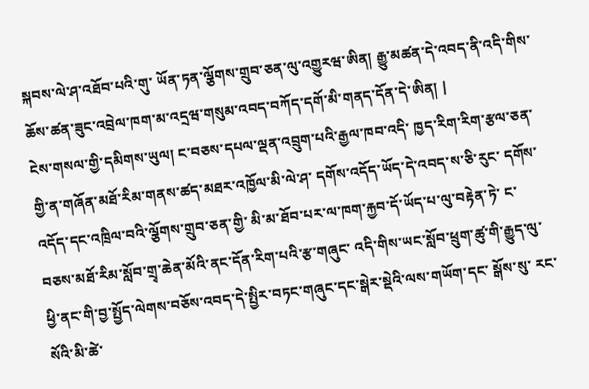སྐབས་ལེ་ཤ་འཐོབ་པའི་གུ་ ཡོན་ཏན་ལྕོགས་གྲུབ་ཅན་ལུ་འགྱུརཝ་ཨིན། རྒྱུ་མཚན་དེ་འབད་ནི་འདི་གིས་ ཆོས་ཚན་ཟུང་འབྲེལ་ཁག་མ་འདྲཝ་གསུམ་འབད་བཀོད་དགོ་མི་གནད་དོན་དེ་ཨིན། |
ངེས་གསལ་གྱི་དམིགས་ཡུལ། ང་བཅས་དཔལ་ལྡན་འབྲུག་པའི་རྒྱལ་ཁབ་འདི་ ཁྱད་རིག་རིག་རྩལ་ཅན་གྱི་ན་གཞོན་མཐོ་རིམ་གནས་ཚད་མཐར་འཁྱོལ་མི་ལེ་ཤ་ དགོས་འདོད་ཡོད་དེ་འབད་ས་ཅི་རུང་ དགོས་འདོད་དང་འཁྲིལ་བའི་ལྕོགས་གྲུབ་ཅན་གྱི་ མི་མ་ཐོབ་པར་ལ་ཁག་རྐྱབ་དོ་ཡོད་པ་ལུ་བརྟེན་ཏེ་ ང་བཅས་མཐོ་རིམ་སློབ་གྲྭ་ཆེན་མོའི་ནང་དོན་རིག་པའི་རྩ་གཞུང་ འདི་གིས་ཡང་སློབ་ཕྲུག་ཚུ་གི་རྒྱུད་ལུ་ཕྱི་ནང་གི་བྱ་སྤྱོད་ལེགས་བཅོས་འབད་དེ་སྤྱིར་བཏང་གཞུང་དང་སྒེར་སྡེའི་ལས་གཡོག་དང་ སྒོས་སུ་ རང་སོའི་མི་ཚེ་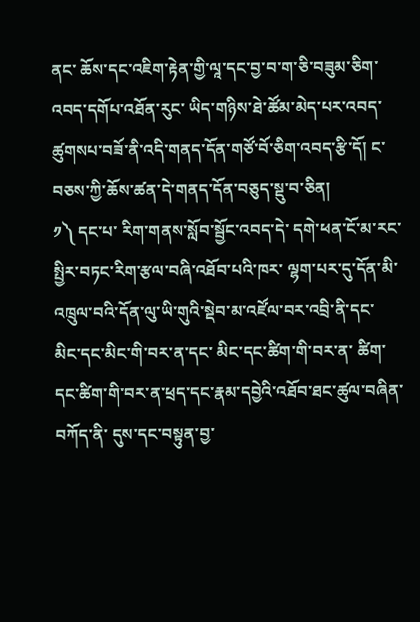ནང་ ཆོས་དང་འཇིག་རྟེན་གྱི་ལཱ་དང་བྱ་བ་ག་ཅི་བཟུམ་ཅིག་ འབད་དགོཔ་འཐོན་རུང་ ཡིད་གཉིས་ཐེ་ཚོམ་མེད་པར་འབད་ཚུགསཔ་བཟོ་ནི་འདི་གནད་དོན་གཙོ་བོ་ཅིག་འབད་རྩི་དོ། ང་བཅས་ཀྱི་ཆོས་ཚན་དེ་གནད་དོན་བཅུད་སྡུ་བ་ཅིན།
༡༽ དང་པ་ རིག་གནས་སློབ་སྦྱོང་འབད་དེ་ དགེ་ཕན་ངོ་མ་རང་སྤྱིར་བཏང་རིག་རྩལ་བཞི་འཐོབ་པའི་ཁར་ ལྷག་པར་དུ་དོན་མི་འཁྲུལ་བའི་དོན་ལུ་ཡི་གུའི་སྡེབ་མ་འཛོལ་བར་འབྲི་ནི་དང་ མིང་དང་མིང་གི་བར་ན་དང་ མིང་དང་ཚིག་གི་བར་ན་ ཚིག་དང་ཚིག་གི་བར་ན་ཕྲད་དང་རྣམ་དབྱེའི་འཐོབ་ཐང་ཚུལ་བཞིན་བཀོད་ནི་ དུས་དང་བསྟུན་བྱ་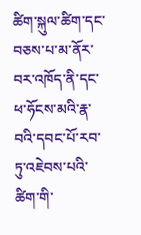ཚིག་སྐུལ་ཚིག་དང་བཅས་པ་མ་ནོར་བར་འཁོད་ནི་དང་ ཕ་ཧོངས་མའི་རྣ་བའི་དབང་པོ་རབ་ཏུ་འཇེབས་པའི་ཚིག་གི་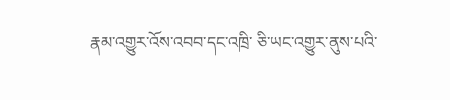རྣམ་འགྱུར་འོས་འབབ་དང་འཁྲི་ ཅི་ཡང་འགྱུར་ནུས་པའི་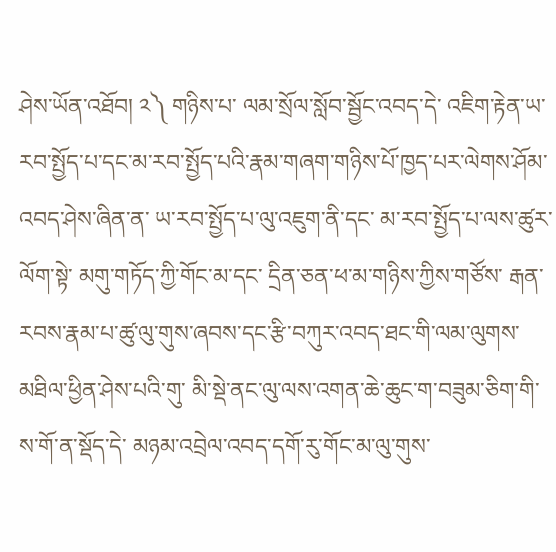ཤེས་ཡོན་འཐོབ། ༢༽ གཉིས་པ་ ལམ་སྲོལ་སློབ་སྦྱོང་འབད་དེ་ འཇིག་རྟེན་ཡ་རབ་སྤྱོད་པ་དང་མ་རབ་སྤྱོད་པའི་རྣམ་གཞག་གཉིས་པོ་ཁྱད་པར་ལེགས་ཤོམ་འབད་ཤེས་ཞིན་ན་ ཡ་རབ་སྤྱོད་པ་ལུ་འཇུག་ནི་དང་ མ་རབ་སྤྱོད་པ་ལས་ཚུར་ལོག་སྟེ་ མགུ་གཏོད་ཀྱི་གོང་མ་དང་ དྲིན་ཅན་ཕ་མ་གཉིས་ཀྱིས་གཙོས་ རྒན་རབས་རྣམ་པ་ཚུ་ལུ་གུས་ཞབས་དང་རྩི་བཀུར་འབད་ཐང་གི་ལམ་ལུགས་མཐིལ་ཕྱིན་ཤེས་པའི་གུ་ མི་སྡེ་ནང་ལུ་ལས་འགན་ཆེ་ཆུང་ག་བཟུམ་ཅིག་གི་ས་གོ་ན་སྡོད་དེ་ མཉམ་འབྲེལ་འབད་དགོ་རུ་གོང་མ་ལུ་གུས་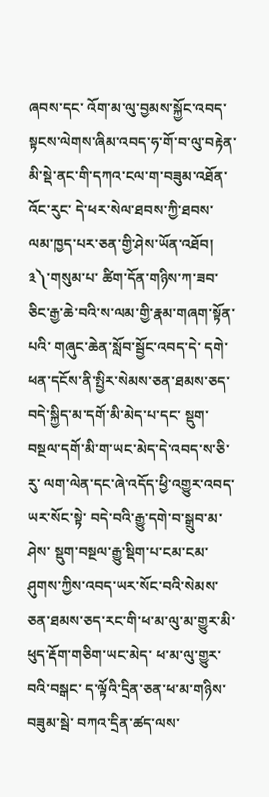ཞབས་དང་ འོག་མ་ལུ་བྱམས་སྐྱོང་འབད་སྟངས་ལེགས་ཞིམ་འབད་ཧ་གོ་བ་ལུ་བརྟེན་ མི་སྡེ་ནང་གི་དཀའ་ངལ་ག་བཟུམ་འཐོན་འོང་རུང་ དེ་ཕར་སེལ་ཐབས་ཀྱི་ཐབས་ལམ་ཁྱད་པར་ཅན་གྱི་ཤེས་ཡོན་འཐོབ། ༣༽་གསུམ་པ་ ཚིག་དོན་གཉིས་ཀ་ཟབ་ཅིང་རྒྱ་ཆེ་བའི་ས་ལམ་གྱི་རྣམ་གཞག་སྟོན་པའི་ གཞུང་ཆེན་སློབ་སྦྱོང་འབད་དེ་ དགེ་ཕན་དངོས་ནི་སྤྱིར་སེམས་ཅན་ཐམས་ཅད་བདེ་སྐྱིད་མ་དགོ་མི་མེད་པ་དང་ སྡུག་བསྔལ་དགོ་མི་ག་ཡང་མེད་དེ་འབད་ས་ཅི་རུ་ ལག་ལེན་དང་ཞེ་འདོད་ཕྱི་འགྱུར་འབད་ཡར་སོང་སྟེ་ བདེ་བའི་རྒྱུ་དགེ་བ་སྒྲུབ་མ་ཤེས་ སྡུག་བསྔལ་རྒྱུ་སྡིག་པ་ངམ་ངམ་ཤུགས་ཀྱིས་འབད་ཡར་སོང་བའི་སེམས་ཅན་ཐམས་ཅད་རང་གི་ཕ་མ་ལུ་མ་གྱུར་མི་ཕུད་རྡོག་གཅིག་ཡང་མེད་ ཕ་མ་ལུ་གྱུར་བའི་བསྒང་ ད་ལྟོའི་དྲིན་ཅན་ཕ་མ་གཉིས་བཟུམ་སྦེ་ བཀའ་དྲིན་ཚད་ལས་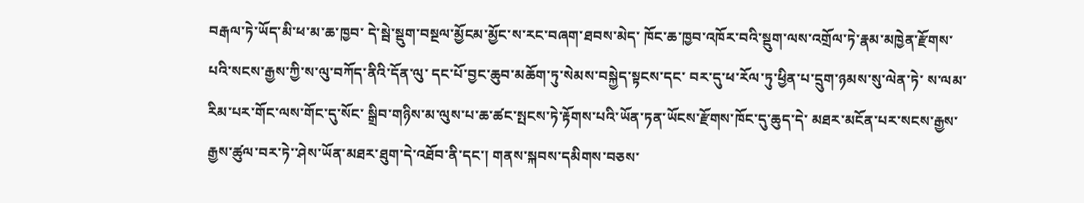བརྒལ་ཏེ་ཡོད་མི་ཕ་མ་ཆ་ཁྱབ་ དེ་སྦེ་སྡུག་བསྔལ་མྱོངམ་མྱོང་ས་རང་བཞག་ཐབས་མེད་ ཁོང་ཆ་ཁྱབ་འཁོར་བའི་སྡུག་ལས་འགྲོལ་ཏེ་རྣམ་མཁྱེན་རྫོགས་པའི་སངས་རྒྱས་ཀྱི་ས་ལུ་བཀོད་ནིའི་དོན་ལུ་ དང་པོ་བྱང་ཆུབ་མཆོག་ཏུ་སེམས་བསྐྱེད་སྟངས་དང་ བར་དུ་ཕ་རོལ་ཏུ་ཕྱིན་པ་དྲུག་ཉམས་སུ་ལེན་ཏེ་ ས་ལམ་རིམ་པར་གོང་ལས་གོང་དུ་སོང་ སྒྲིབ་གཉིས་མ་ལུས་པ་ཆ་ཚང་སྤངས་ཏེ་རྟོགས་པའི་ཡོན་ཏན་ཡོངས་རྫོགས་ཁོང་དུ་ཆུད་དེ་ མཐར་མངོན་པར་སངས་རྒྱས་རྒྱས་ཚུལ་བར་ཏེ་་ཤེས་ཡོན་མཐར་ཐུག་དེ་འཐོབ་ནི་དང་། གནས་སྐབས་དམིགས་བཅས་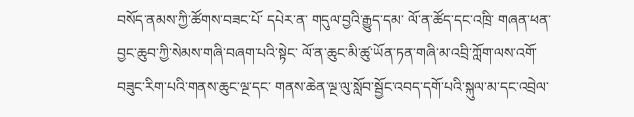བསོད་ནམས་ཀྱི་ཚོགས་བཟང་པོ་ དཔེར་ན་ གདུལ་བྱའི་རྒྱུད་དམ་ ལོ་ན་ཚོད་དང་འཁྲི་ གཞན་ཕན་བྱང་ཆུབ་ཀྱི་སེམས་གཞི་བཞག་པའི་སྟེང་ ལོ་ན་ཆུང་མི་ཚུ་ཡོན་ཏན་གཞི་མ་འབྲི་ཀློག་ལས་འགོ་བཟུང་རིག་པའི་གནས་ཆུང་ལྔ་དང་ གནས་ཆེན་ལྔ་ལུ་སློབ་སྦྱོང་འབད་དགོ་པའི་སྐུལ་མ་དང་འབྲེལ་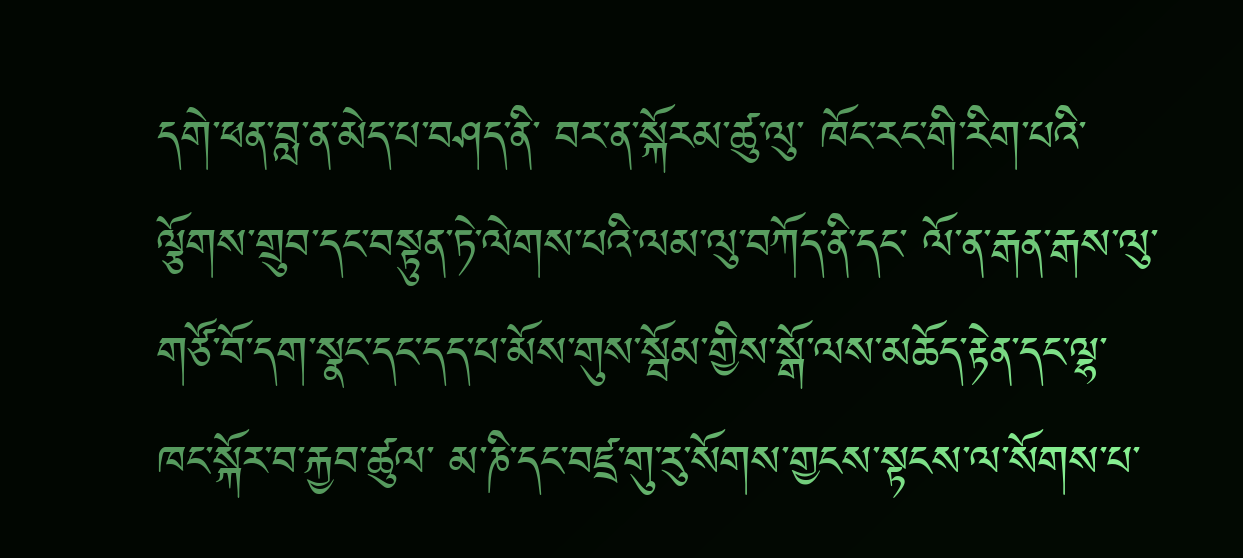དགེ་ཕན་བླ་ན་མེད་པ་བཤད་ནི་ བར་ན་སྐོརམ་ཚུ་ལུ་ ཁོང་རང་གི་རིག་པའི་ལྕོགས་གྲུབ་དང་བསྟུན་ཏེ་ལེགས་པའི་ལམ་ལུ་བཀོད་ནི་དང་ ལོ་ན་རྒན་རྒས་ལུ་གཙོ་བོ་དག་སྣང་དང་དད་པ་མོས་གུས་སྦོམ་གྱིས་སྒོ་ལས་མཆོད་རྟེན་དང་ལྷ་ཁང་སྐོར་བ་རྐྱབ་ཚུལ་ མ་ཎི་དང་བཛྲ་གུ་རུ་སོགས་གྱངས་སྟངས་ལ་སོགས་པ་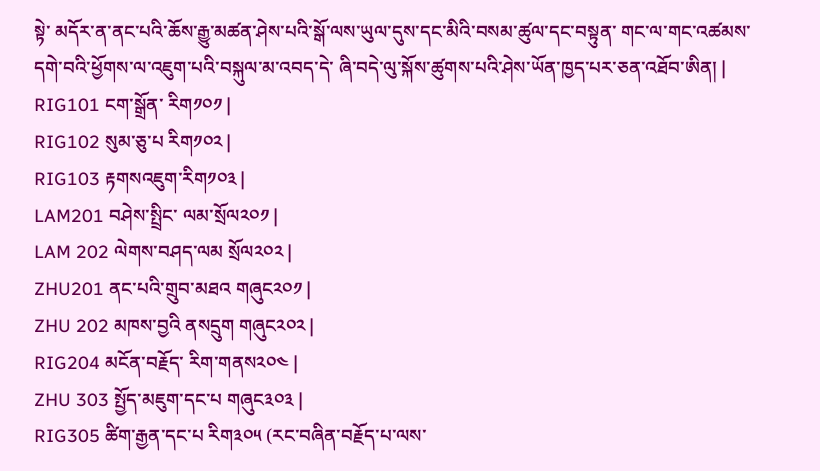སྟེ་ མདོར་ན་ནང་པའི་ཆོས་རྒྱུ་མཚན་ཤེས་པའི་སྒོ་ལས་ཡུལ་དུས་དང་མིའི་བསམ་ཚུལ་དང་བསྟུན་ གང་ལ་གང་འཚམས་དགེ་བའི་ཕྱོགས་ལ་འཇུག་པའི་བསྐུལ་མ་འབད་དེ་ ཞི་བདེ་ལུ་སྐོས་ཚུགས་པའི་ཤེས་ཡོན་ཁྱད་པར་ཅན་འཐོབ་ཨིན། |
RIG101 ངག་སྒྲོན་ རིག༡༠༡ |
RIG102 སུམ་ཅུ་པ རིག༡༠༢ |
RIG103 རྟགསའཇུག་རིག༡༠༣ |
LAM201 བཤེས་སྤྲིང་ ལམ་སྲོལ༢༠༡ |
LAM 202 ལེགས་བཤད་ལམ སྲོལ༢༠༢ |
ZHU201 ནང་པའི་གྲུབ་མཐའ གཞུང༢༠༡ |
ZHU 202 མཁས་བྱའི ནསདྲུག གཞུང༢༠༢ |
RIG204 མངོན་བརྗོད་ རིག་གནས༢༠༤ |
ZHU 303 སྤྱོད་མཇུག་དང་པ གཞུང༣༠༣ |
RIG305 ཚིག་རྒྱན་དང་པ རིག༣༠༥ (རང་བཞིན་བརྗོད་པ་ལས་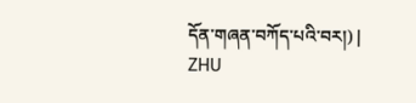དོན་གཞན་བཀོད་པའི་བར།) |
ZHU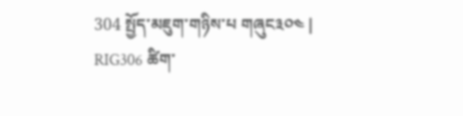304 སྤྱོད་མཇུག་གཉིས་པ གཞུང༣༠༤ |
RIG306 ཚིག་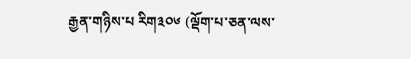རྒྱན་གཉིས་པ རིག༣༠༦ (ལྡོག་པ་ཅན་ལས་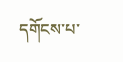དགོངས་པ་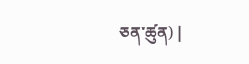ཅན་ཚུན) |